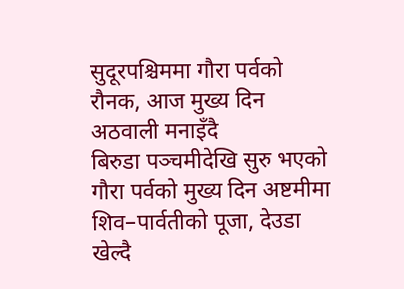सुदूरपश्चिममा गौरा पर्वको रौनक, आज मुख्य दिन अठवाली मनाइँदै
बिरुडा पञ्चमीदेखि सुरु भएको गौरा पर्वको मुख्य दिन अष्टमीमा शिव–पार्वतीको पूजा, देउडा खेल्दै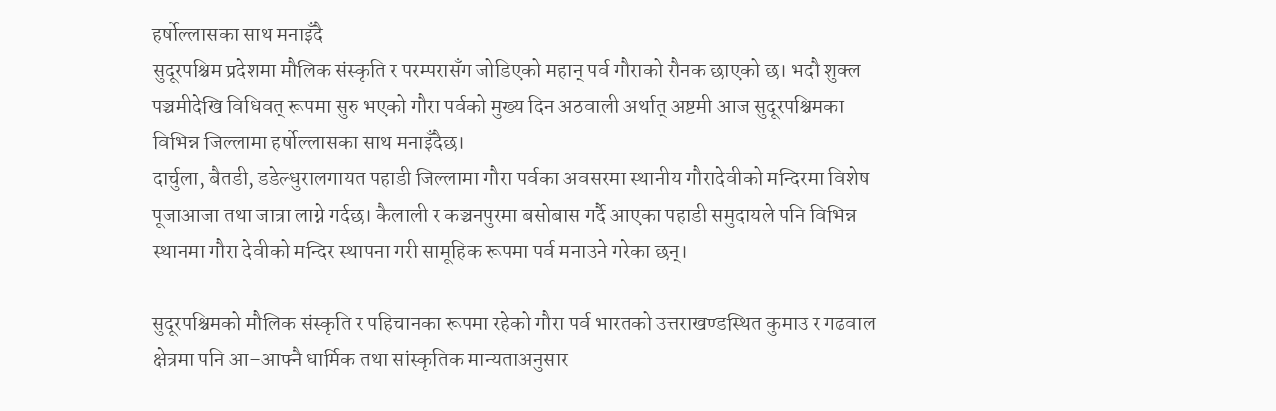हर्षोल्लासका साथ मनाइँदै
सुदूरपश्चिम प्रदेशमा मौलिक संस्कृति र परम्परासँग जोडिएको महान् पर्व गौराको रौनक छाएको छ। भदौ शुक्ल पञ्चमीदेखि विधिवत् रूपमा सुरु भएको गौरा पर्वको मुख्य दिन अठवाली अर्थात् अष्टमी आज सुदूरपश्चिमका विभिन्न जिल्लामा हर्षोल्लासका साथ मनाइँदैछ।
दार्चुला, बैतडी, डडेल्धुरालगायत पहाडी जिल्लामा गौरा पर्वका अवसरमा स्थानीय गौरादेवीको मन्दिरमा विशेष पूजाआजा तथा जात्रा लाग्ने गर्दछ। कैलाली र कञ्चनपुरमा बसोबास गर्दै आएका पहाडी समुदायले पनि विभिन्न स्थानमा गौरा देवीको मन्दिर स्थापना गरी सामूहिक रूपमा पर्व मनाउने गरेका छन्।

सुदूरपश्चिमको मौलिक संस्कृति र पहिचानका रूपमा रहेको गौरा पर्व भारतको उत्तराखण्डस्थित कुमाउ र गढवाल क्षेत्रमा पनि आ–आफ्नै धार्मिक तथा सांस्कृतिक मान्यताअनुसार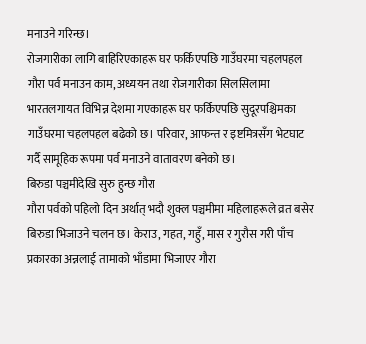मनाउने गरिन्छ।
रोजगारीका लागि बाहिरिएकाहरू घर फर्किएपछि गाउँघरमा चहलपहल
गौरा पर्व मनाउन काम, अध्ययन तथा रोजगारीका सिलसिलामा भारतलगायत विभिन्न देशमा गएकाहरू घर फर्किएपछि सुदूरपश्चिमका गाउँघरमा चहलपहल बढेको छ। परिवार, आफन्त र इष्टमित्रसँग भेटघाट गर्दै सामूहिक रूपमा पर्व मनाउने वातावरण बनेको छ।
बिरुडा पञ्चमीदेखि सुरु हुन्छ गौरा
गौरा पर्वको पहिलो दिन अर्थात् भदौ शुक्ल पञ्चमीमा महिलाहरूले व्रत बसेर बिरुडा भिजाउने चलन छ। केराउ, गहत, गहुँ, मास र गुरौस गरी पाँच प्रकारका अन्नलाई तामाको भाँडामा भिजाएर गौरा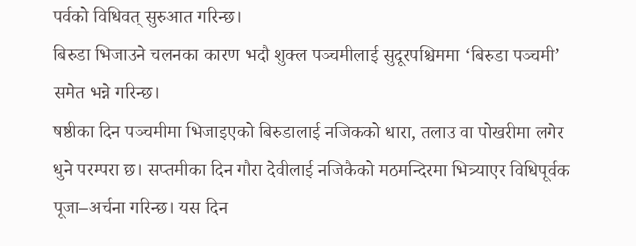पर्वको विधिवत् सुरुआत गरिन्छ।
बिरुडा भिजाउने चलनका कारण भदौ शुक्ल पञ्चमीलाई सुदूरपश्चिममा ‘बिरुडा पञ्चमी’ समेत भन्ने गरिन्छ।
षष्ठीका दिन पञ्चमीमा भिजाइएको बिरुडालाई नजिकको धारा, तलाउ वा पोखरीमा लगेर धुने परम्परा छ। सप्तमीका दिन गौरा देवीलाई नजिकैको मठमन्दिरमा भित्र्याएर विधिपूर्वक पूजा–अर्चना गरिन्छ। यस दिन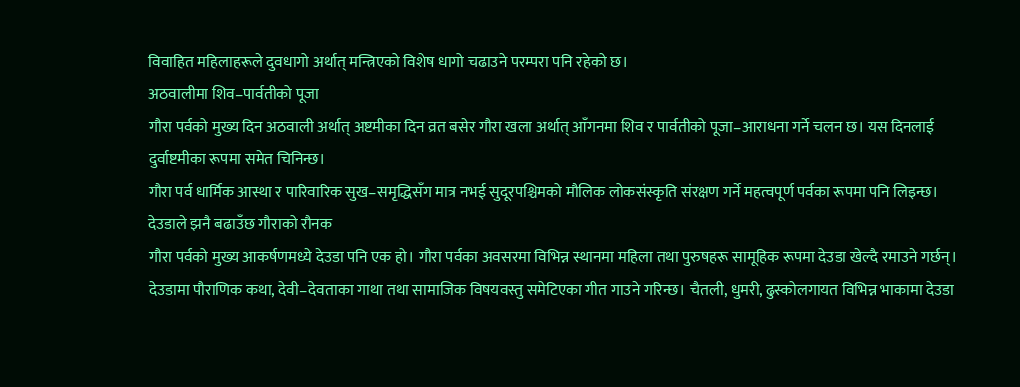विवाहित महिलाहरूले दुवधागो अर्थात् मन्त्रिएको विशेष धागो चढाउने परम्परा पनि रहेको छ।
अठवालीमा शिव–पार्वतीको पूजा
गौरा पर्वको मुख्य दिन अठवाली अर्थात् अष्टमीका दिन व्रत बसेर गौरा खला अर्थात् आँगनमा शिव र पार्वतीको पूजा–आराधना गर्ने चलन छ। यस दिनलाई दुर्वाष्टमीका रूपमा समेत चिनिन्छ।
गौरा पर्व धार्मिक आस्था र पारिवारिक सुख–समृद्धिसँग मात्र नभई सुदूरपश्चिमको मौलिक लोकसंस्कृति संरक्षण गर्ने महत्वपूर्ण पर्वका रूपमा पनि लिइन्छ।
देउडाले झनै बढाउँछ गौराको रौनक
गौरा पर्वको मुख्य आकर्षणमध्ये देउडा पनि एक हो। गौरा पर्वका अवसरमा विभिन्न स्थानमा महिला तथा पुरुषहरू सामूहिक रूपमा देउडा खेल्दै रमाउने गर्छन्।
देउडामा पौराणिक कथा, देवी–देवताका गाथा तथा सामाजिक विषयवस्तु समेटिएका गीत गाउने गरिन्छ। चैतली, धुमरी, ढुस्कोलगायत विभिन्न भाकामा देउडा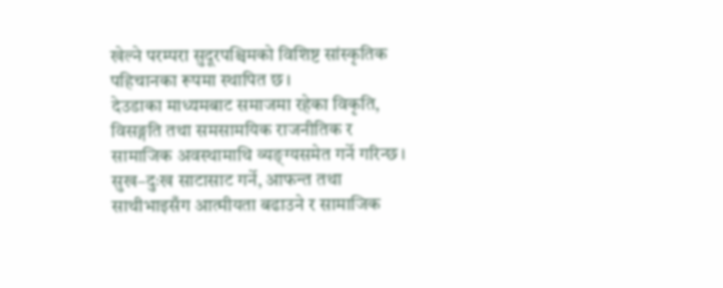खेल्ने परम्परा सुदूरपश्चिमको विशिष्ट सांस्कृतिक पहिचानका रूपमा स्थापित छ।
देउडाका माध्यमबाट समाजमा रहेका विकृति, विसङ्गति तथा समसामयिक राजनीतिक र सामाजिक अवस्थामाथि व्यङ्ग्यसमेत गर्ने गरिन्छ। सुख–दुःख साटासाट गर्ने, आफन्त तथा साथीभाइसँग आत्मीयता बढाउने र सामाजिक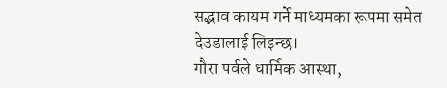सद्भाव कायम गर्ने माध्यमका रूपमा समेत देउडालाई लिइन्छ।
गौरा पर्वले धार्मिक आस्था,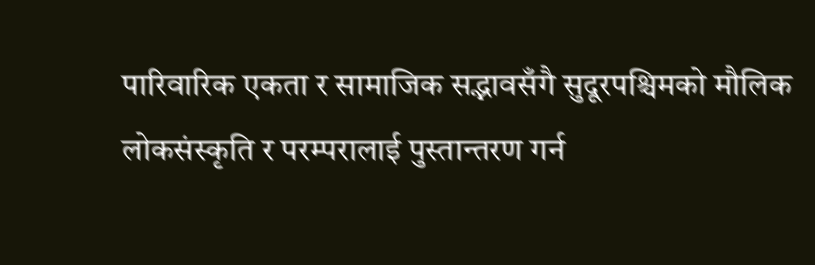पारिवारिक एकता र सामाजिक सद्भावसँगै सुदूरपश्चिमको मौलिक लोकसंस्कृति र परम्परालाई पुस्तान्तरण गर्न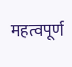महत्वपूर्ण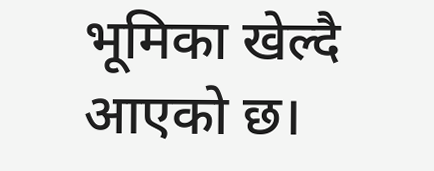भूमिका खेल्दै आएको छ।